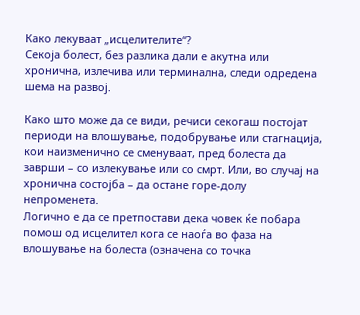Како лекуваат „исцелителите“?
Секоја болест, без разлика дали е акутна или хронична, излечива или терминална, следи одредена шема на развој.

Како што може да се види, речиси секогаш постојат периоди на влошување, подобрување или стагнација, кои наизменично се сменуваат, пред болеста да заврши – со излекување или со смрт. Или, во случај на хронична состојба – да остане горе-долу непроменета.
Логично е да се претпостави дека човек ќе побара помош од исцелител кога се наоѓа во фаза на влошување на болеста (означена со точка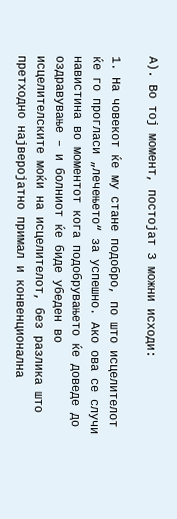А). Во тој момент, постојат 3 можни исходи:

1. На човекот ќе му стане подобро, по што исцелителот ќе го прогласи „лечењето“ за успешно. Ако ова се случи навистина во моментот кога подобрувањето ќе доведе до оздравување – и болниот ќе биде убеден во исцелителските моќи на исцелителот, без разлика што претходно најверојатно примал и конвенционална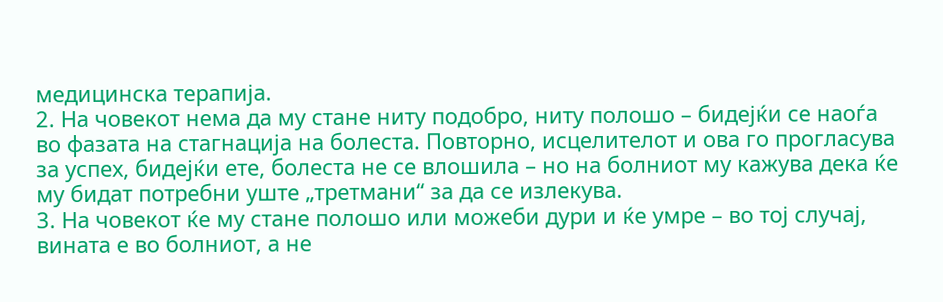медицинска терапија.
2. На човекот нема да му стане ниту подобро, ниту полошо – бидејќи се наоѓа во фазата на стагнација на болеста. Повторно, исцелителот и ова го прогласува за успех, бидејќи ете, болеста не се влошила – но на болниот му кажува дека ќе му бидат потребни уште „третмани“ за да се излекува.
3. На човекот ќе му стане полошо или можеби дури и ќе умре – во тој случај, вината е во болниот, а не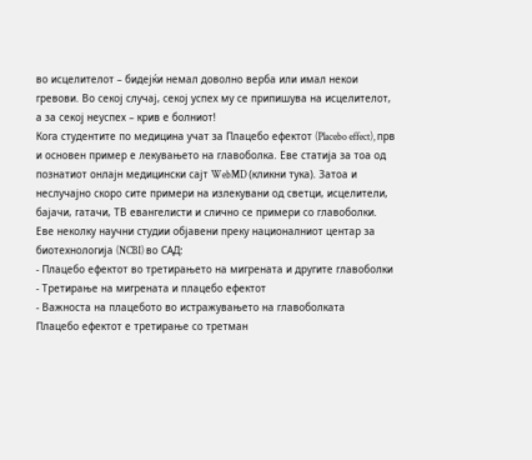во исцелителот – бидејќи немал доволно верба или имал некои гревови. Во секој случај, секој успех му се припишува на исцелителот, а за секој неуспех – крив е болниот!
Кога студентите по медицина учат за Плацебо ефектот (Placebo effect), прв и основен пример е лекувањето на главоболка. Еве статија за тоа од познатиот онлајн медицински сајт WebMD (кликни тука). Затоа и неслучајно скоро сите примери на излекувани од светци, исцелители, бајачи, гатачи, ТВ евангелисти и слично се примери со главоболки.
Еве неколку научни студии објавени преку националниот центар за биотехнологија (NCBI) во САД:
- Плацебо ефектот во третирањето на мигрената и другите главоболки
- Третирање на мигрената и плацебо ефектот
- Важноста на плацебото во истражувањето на главоболката
Плацебо ефектот е третирање со третман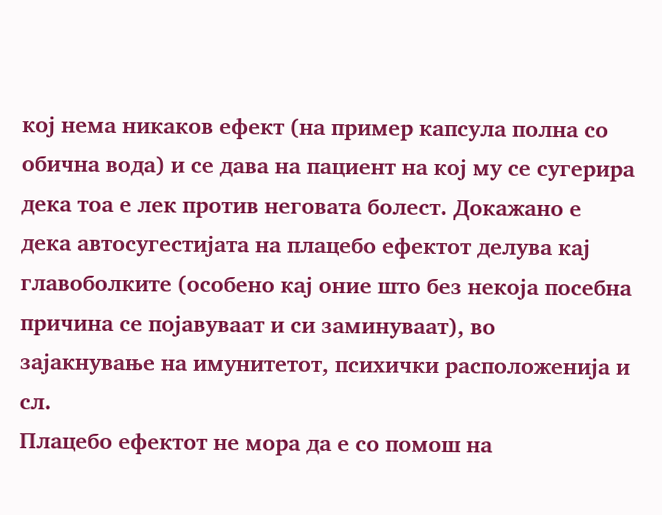кој нема никаков ефект (на пример капсула полна со обична вода) и се дава на пациент на кој му се сугерира дека тоа е лек против неговата болест. Докажано е дека автосугестијата на плацебо ефектот делува кај главоболките (особено кај оние што без некоја посебна причина се појавуваат и си заминуваат), во зајакнување на имунитетот, психички расположенија и сл.
Плацебо ефектот не мора да е со помош на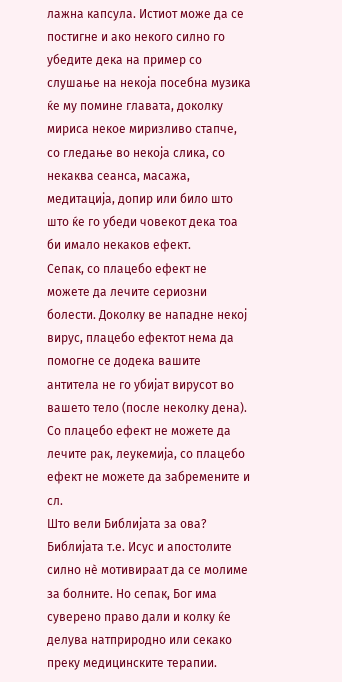лажна капсула. Истиот може да се постигне и ако некого силно го убедите дека на пример со слушање на некоја посебна музика ќе му помине главата, доколку мириса некое миризливо стапче, со гледање во некоја слика, со некаква сеанса, масажа, медитација, допир или било што што ќе го убеди човекот дека тоа би имало некаков ефект.
Сепак, со плацебо ефект не можете да лечите сериозни болести. Доколку ве нападне некој вирус, плацебо ефектот нема да помогне се додека вашите антитела не го убијат вирусот во вашето тело (после неколку дена). Со плацебо ефект не можете да лечите рак, леукемија, со плацебо ефект не можете да забремените и сл.
Што вели Библијата за ова?
Библијата т.е. Исус и апостолите силно нè мотивираат да се молиме за болните. Но сепак, Бог има суверено право дали и колку ќе делува натприродно или секако преку медицинските терапии.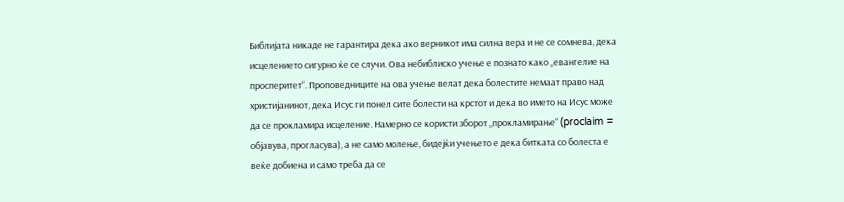Библијата никаде не гарантира дека ако верникот има силна вера и не се сомнева, дека исцелението сигурно ќе се случи. Ова небиблиско учење е познато како „евангелие на просперитет“. Проповедниците на ова учење велат дека болестите немаат право над христијанинот, дека Исус ги понел сите болести на крстот и дека во името на Исус може да се прокламира исцеление. Намерно се користи зборот „прокламирање“ (proclaim = објавува, прогласува), а не само молење, бидејќи учењето е дека битката со болеста е веќе добиена и само треба да се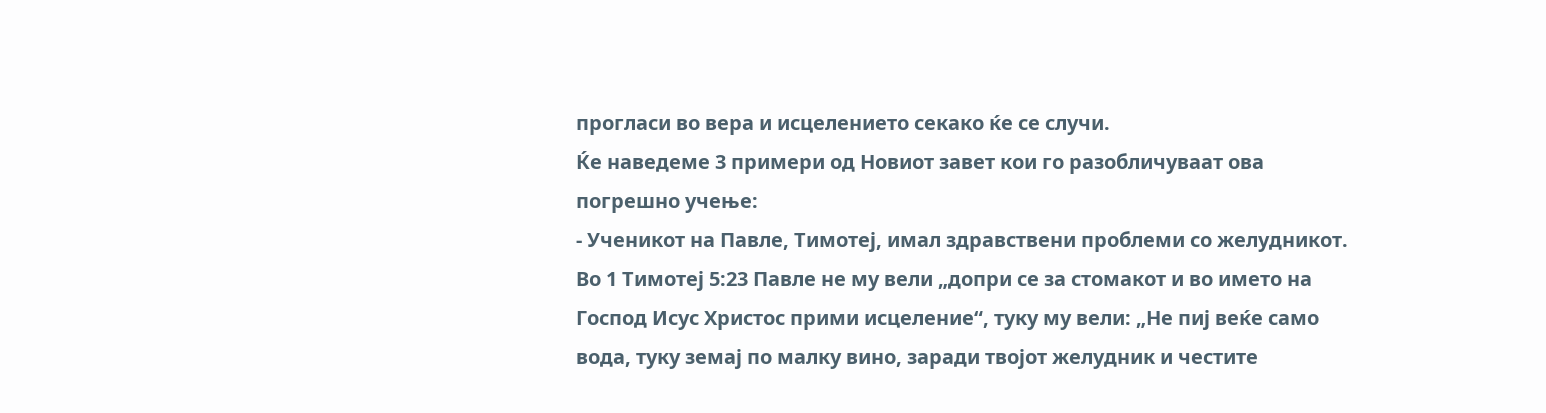прогласи во вера и исцелението секако ќе се случи.
Ќе наведеме 3 примери од Новиот завет кои го разобличуваат ова погрешно учење:
- Ученикот на Павле, Тимотеј, имал здравствени проблеми со желудникот. Во 1 Тимотеј 5:23 Павле не му вели „допри се за стомакот и во името на Господ Исус Христос прими исцеление“, туку му вели: „Не пиј веќе само вода, туку земај по малку вино, заради твојот желудник и честите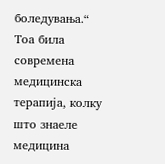боледувања.“ Тоа била современа медицинска терапија, колку што знаеле медицина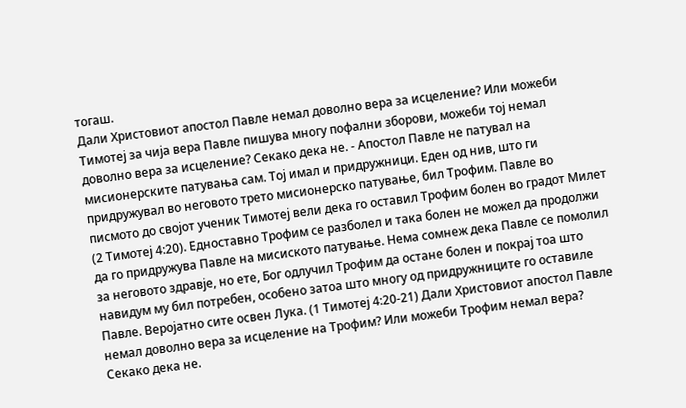тогаш.
Дали Христовиот апостол Павле немал доволно вера за исцеление? Или можеби Тимотеј за чија вера Павле пишува многу пофални зборови, можеби тој немал доволно вера за исцеление? Секако дека не. - Апостол Павле не патувал на мисионерските патувања сам. Тој имал и придружници. Еден од нив, што ги придружувал во неговото трето мисионерско патување, бил Трофим. Павле во писмото до својот ученик Тимотеј вели дека го оставил Трофим болен во градот Милет (2 Тимотеј 4:20). Едноставно Трофим се разболел и така болен не можел да продолжи да го придружува Павле на мисиското патување. Нема сомнеж дека Павле се помолил за неговото здравје, но ете, Бог одлучил Трофим да остане болен и покрај тоа што навидум му бил потребен, особено затоа што многу од придружниците го оставиле Павле. Веројатно сите освен Лука. (1 Тимотеј 4:20-21) Дали Христовиот апостол Павле немал доволно вера за исцеление на Трофим? Или можеби Трофим немал вера? Секако дека не.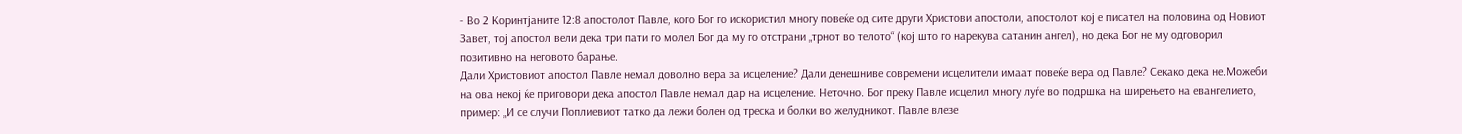- Во 2 Коринтјаните 12:8 апостолот Павле, кого Бог го искористил многу повеќе од сите други Христови апостоли, апостолот кој е писател на половина од Новиот Завет, тој апостол вели дека три пати го молел Бог да му го отстрани „трнот во телото“ (кој што го нарекува сатанин ангел), но дека Бог не му одговорил позитивно на неговото барање.
Дали Христовиот апостол Павле немал доволно вера за исцеление? Дали денешниве современи исцелители имаат повеќе вера од Павле? Секако дека не.Можеби на ова некој ќе приговори дека апостол Павле немал дар на исцеление. Неточно. Бог преку Павле исцелил многу луѓе во подршка на ширењето на евангелието, пример: „И се случи Поплиевиот татко да лежи болен од треска и болки во желудникот. Павле влезе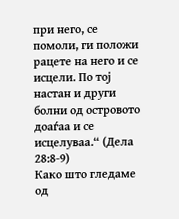при него, се помоли, ги положи рацете на него и се исцели. По тој настан и други болни од островото доаѓаа и се исцелуваа.“ (Дела 28:8-9)
Како што гледаме од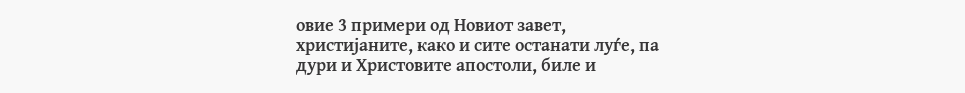овие 3 примери од Новиот завет, христијаните, како и сите останати луѓе, па дури и Христовите апостоли, биле и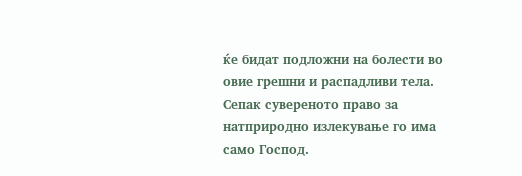ќе бидат подложни на болести во овие грешни и распадливи тела. Сепак сувереното право за натприродно излекување го има само Господ.